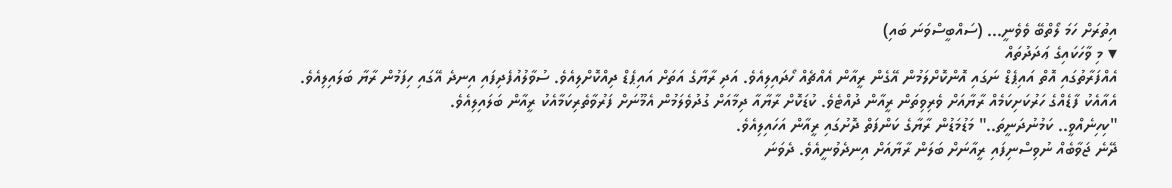އިތުރަށް ހަމަ ލޯތްބޭ ވެވެނީ... (ސައްބީސްވަނަ ބައި)
▾ މި ވާހަކައިގެ ޢަދަދުތައް
އެއްފަރާތުގައި އޮތް އައިޕެޑް ނަގައި އޮންކޮށްލަމުން އޭގެން ރީއާން އެއްޗެއް ހޯދައިލިއެވެ. އަދި ރާޔާގެ އަތަށް އައިޕެޑް ދިއްކޮށްލިއެވެ. ސުވާލުއުފެދިފައި އިނދެ އޭގައި ހިފަމުން ރާޔާ ބަލައިލިއެވެ. އެއާއެކު ފާޑެއްގެ ހަރުކަށިކަމެއް ރާޔާއަށް ވެރިވިތަން ރީއާން ދުއްޓެވެ. ކުޑަކޮށް ރާޔާއާ ދިމާއަށް ގުދުވެލަމުން އެމޫނަށް ފަރުވާތެރިކަމާއެކު ރީއާން ބަލައިލިއެވެ.
"ކިހިނެއްވީ.. ކަމުނުދަނީތަ.." މަޑުމަޑުން ރާޔާގެ ކަންފަތް ދޮށުގައި ރީއާން އަހައިލިއެވެ.
ދޭނެ ޖަވާބެއް ނުވިސްނިފައި ރީއާނަށް ބަލަން ރާޔާއަށް އިނދެވުނީއެވެ. ދެވަނަ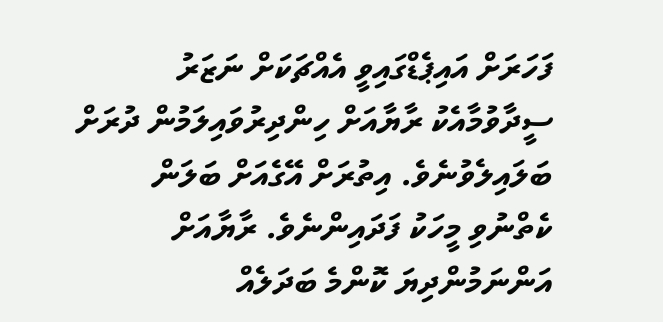ފަހަރަށް އައިޕެޑްގައިވީ އެއްޗަކަށް ނަޒަރު ސީދާވުމާއެކު ރާޔާއަށް ހިންދިރުވައިލަމުން ދުރަށް ބަލައިލެވުނެވެ. އިތުރަށް އޭގެއަށް ބަލަން ކެތްނުވި މީހަކު ފަދައިންނެވެ. ރާޔާއަށް އަންނަމުންދިޔަ ކޮންމެ ބަދަލެއް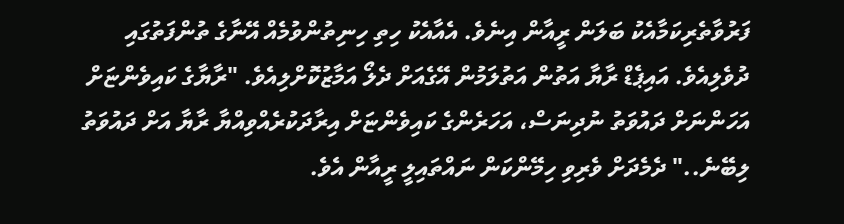ފަރުވާތެރިކަމާއެކު ބަލަން ރީއާން އިނެވެ. އެއާއެކު ހިތި ހިނިތުންވުމެއް އޭނާގެ ތުންފަތުގައި ދުވެލިއެވެ. އައިޕެޑް ރާޔާ އަތުން އަތުލަމުން އޭގެއަށް ދެލޯ އަމާޒުކޮށްލިއެވެ. "ރާޔާގެ ކައިވެންޏަށް އަހަންނަށް ދައުވަތު ނުދިނަސް، އަހަރެންގެ ކައިވެންޏަށް އިރާދަކުރެއްވިއްޔާ ރާޔާ އަށް ދައުވަތު ލިބޭނެ.." ދެމެދަށް ވެރިވި ހިމޭންކަން ނައްތައިލީ ރީއާން އެވެ.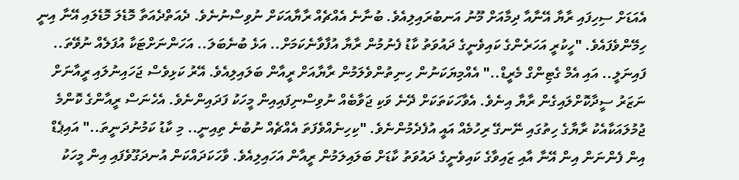އެއަޑަށް ސިހިފައި ރާޔާ އޭނާއާ ދިމާއަށް މޫނު އަނބުރައިލިއެވެ. ބުނާނެ އެއްޗެއް ރާޔާއަކަށް ނުވިސްނުނެވެ. ދެއަތްދެއަތާ މޮޑެލަ މޮޑެލައި އޭނާ އިނީ ހިމޭންވެފައެވެ. "ހީކުރީ އަހަރެންގެ ކައިވެނީގެ ދައުވަތު ކާޑު ފެނުމުން ރާޔާ އުފާވާނެކަމަށް.. އަޅެ ބުނެބަލަ.. އަހަންނަށްޓަކާ އުފަލެއް ނުވޭތަ.. ފައިނަލީ.. އައި އެމް ގެޓިންގް މެރީޑް.." އެއްމިޔަކަނުން ހިނިތުންވެލަމުން ރާޔާއަށް ރީއާން ބަލައިލިއެވެ. އޭރު ކަޅިވެސް ޖަހައިނުލައި ރީއާނަށް ނަޒަރު ސީދާކޮށްލައިގެން ރާޔާ އިނެވެ. އެވާހަކަތަކަށް ދޭނެ ވަކި ޖަވާބެއް ނުވިސްނިފައިއިން މީހަކު ފަދައިންނެވެ. އެހެނަސް ރީއާންގެ ކޮންމެ ޖުމުލައަކާއެކު ރާޔާގެ ހިތުގައި ނޭނގޭ ރިހުމެއް އައީ އުފެދެމުންނެވެ. "ކިހިނެއްވެފަތަ އެއްޗެއް ނުބުނެ ތިއިނީ.. މި ކާޑު ކަމުނުދަނީތަ.." އައިޕެޑް އިން ފެންނަން އިން އޭނާ އާއި ޒައިވާގެ ކައިވެނީގެ ދައުވަތު ކާޑަށް ބަލައިލަމުން ރީއާން އަހައިލިއެވެ. ވާހަކަދައްކަން އުނދަގޫވެފައި އިން މީހަކު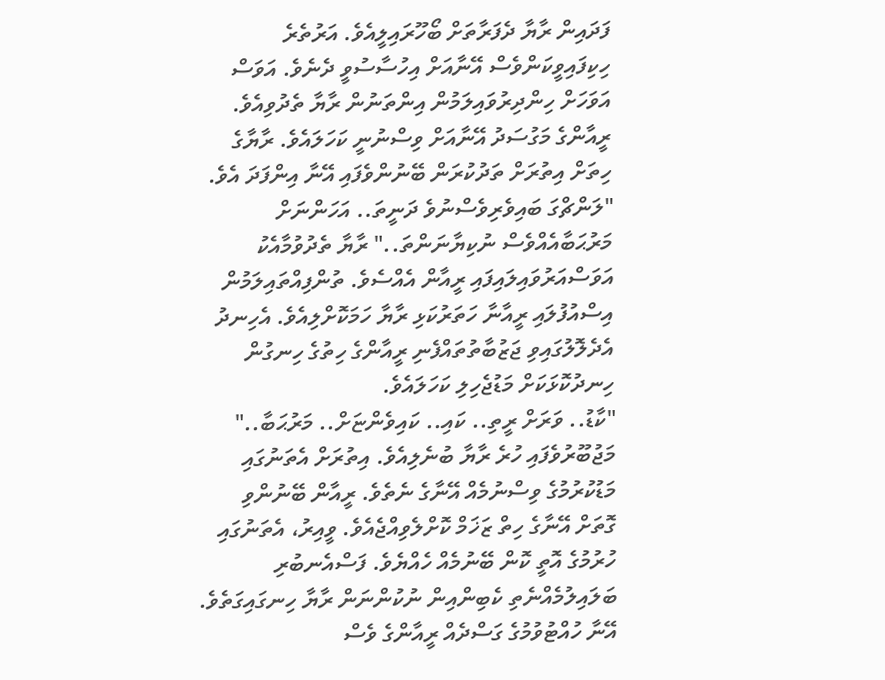ފަދައިން ރާޔާ ދެފަރާތަށް ބޯހޫރައިލީއެވެ. އަރުތެރެ ހިކިފައިވީކަންވެސް އޭނާއަށް އިހުސާސުވީ ދެނެވެ. އަވަސް އަވަހަށް ހިންދިރުވައިލަމުން އިންތަނުން ރާޔާ ތެދުވިއެވެ. ރީއާންގެ މަގުސަދު އޭނާއަށް ވިސްނުނީ ކަހަލައެވެ. ރާޔާގެ ހިތަށް އިތުރަށް ތަދުކުރަން ބޭނުންވެފައި އޭނާ އިންފަދަ އެވެ. "ލަންޗްގަ ބައިވެރިވެސްނުވެ ދަނީތަ.. އަހަންނަށް މަރުޙަބާއެއްވެސް ނުކިޔާނަންތަ.." ރާޔާ ތެދުވުމާއެކު އަވަސްއަރުވައިލައިފައި ރީއާން އެއްސެވެ. ތުންފިއްތައިލަމުން އިސްއުފުލައި ރީއާނާ ހަތަރުކަޅި ރާޔާ ހަމަކޮށްލިއެވެ. އެހިނދު އެދެލޮލުގައިވި ޖަޒުބާތުތައްފެނި ރީއާންގެ ހިތުގެ ހިނގުން ހިނދުކޮޅަކަށް މަޑުޖެހިލި ކަހަލައެވެ.
"ކާޑު.. ވަރަށް ރީތި.. ކައި.. ކައިވެންޏަށް.. މަރުޙަބާ.." މަޖުބޫރުވެފައި ހުރެ ރާޔާ ބުނެލިއެވެ. އިތުރަށް އެތަނުގައި މަޑުކުރުމުގެ ވިސްނުމެއް އޭނާގެ ނެތެވެ. ރީއާން ބޭނުންވި ގޮތަށް އޭނާގެ ހިތް ޒަޚަމް ކޮށްލެވިއްޖެއެވެ. ވީއިރު، އެތަނުގައި ހުރުމުގެ އޮތީ ކޮން ބޭނުމެއް ހެއްޔެވެ. ފަސްއެނބުރި ބަލައިލުމެއްނެތި ކެބިންއިން ނުކުންނަން ރާޔާ ހިނގައިގަތެވެ. އޭނާ ހުއްޓުވުމުގެ ގަސްދެއް ރީއާންގެ ވެސް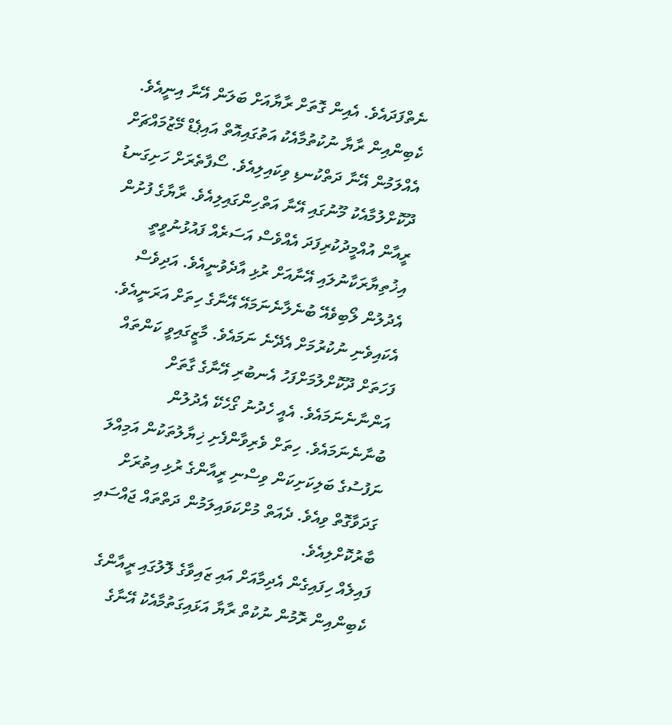ނެތްފަދައެވެ. އެއިން ގޮތަށް ރާޔާއަށް ބަލަން އޭނާ އިނީއެވެ. ކެބިންއިން ރާޔާ ނުކުތުމާއެކު އަތުގައިއޮތް އައިޕެޑް މޭޒުމައްޗަށް އެއްލަމުން އޭނާ ދަތްކުނޑި ވިކައިލިއެވެ. ސޯފާތެރަށް ހަށިގަނޑު ދޫކޮށްލުމާއެކު މޫނުގައި އޭނާ އަތްހިންގައިލިއެވެ. ރާޔާގެ ފުށުން ރީއާން އުއްމީދުކުރިފަދަ އެއްވެސް އަސަރެއް ފައުޅުނުވީތީ އިޚުތިޔާރަކާނުލައި އޭނާއަށް ރުޅި އާދެވުނީއެވެ. އަދިވެސް އެދުލުން ލޯބިވެއޭ ބުނެލާނެނަމައޭ އޭނާގެ ހިތަށް އަރަނީއެވެ. އެކައިވެނި ނުކުރުމަށް އެދޭނެ ނަމައެވެ. މާޒީގައިވީ ކަންތައް ފަހަތަށް ދޫކޮށްލުމަށްފަހު އެނބުރި އޭނާގެ ގާތަށް އަންނާނެނަމައެވެ. އެއީ ހެދުނު ގޯހެކޭ އެދުލުން ބުނާނެނަމައެވެ. ހިތަށް ވެރިވާންފެށި ޚިޔާލުތަކުން އަމިއްލަ ނަފުސުގެ ބަލިކަށިކަން ވިސްނި ރީއާންގެ ރުޅި އިތުރަށް ގަދަވާގޮތް ވިއެވެ. ދެއަތް މުށްކަވައިލަމުން ދަތްތައް ޖައްސައި ބާރުކޮށްލިއެވެ.
ފައިލެއް ހިފައިގެން އެދިމާއަށް އައި ޒައިވާގެ ލޮލުގައި ރީއާންގެ ކެބިންއިން ރޮމުން ނުކުތް ރާޔާ އަޅައިގަތުމާއެކު އޭނާގެ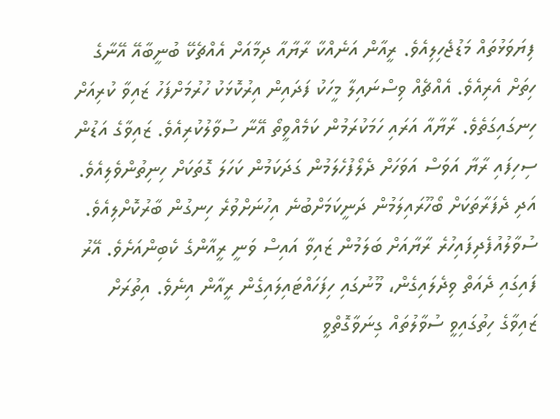ފިޔަވަޅުތައް މަޑުޖެހިލިއެވެ. ރީއާން އަނެއްކާ ރާޔާއާ ދިމާއަށް އެއްޗެކޭ ބުނީބާއޭ އޭނާގެ ހިތަށް އެރިއެވެ. އެއްޗެއް ވިސްނައިލާ މީހަކު ފަދައިން އިރުކޮޅަކު ހުރުމަށްފަހު ޒައިވާ ކުރިއަށް ހިނގައިގަތެވެ. ރާޔާއާ އަރައި ހަމަކުރަމުން ކަމެއްވީތޯ އޭނާ ސުވާލުކުރިއެވެ. ޒައިވާގެ އަޑުން ސިހިފައި ރާޔާ އަވަސް އަވަހަށް ދެލޯފުހެލަމުން ގަދަކަމުން ކަހަލަ ގޮތަކަށް ހިނިތުންވެލިއެވެ. އަދި ދެފަރާތަކަށް ބޯހޫރައިލަމުން ދަނީކަމަށްބުނެ އިހުނަށްވުރެ ހިނގުން ބާރުކޮށްލިއެވެ. ސުވާލުއުފެދިފައިހުރެ ރާޔާއަށް ބަލަމުން ޒައިވާ އައިސް ވަނީ ރީއާންގެ ކެބިންއަށެވެ. އޭރު ފައިގައި ދެއަތް ވިދެލައިގެން، މޫނުގައި ހިފަހައްޓައިލައިގެން ރީއާން އިނެވެ. އިތުރަށް ޒައިވާގެ ހިތުގައިވީ ސުވާލުތައް ގިނަވާގޮތްވީ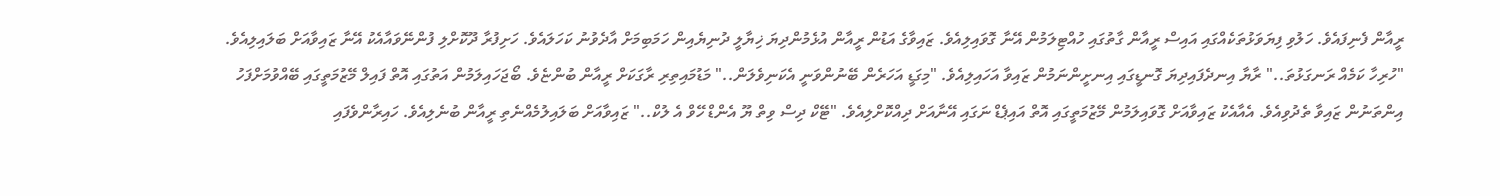ރީއާން ފެނިފައެވެ. ހަލުވި ފިޔަވަޅުތަކެއްގައި އައިސް ރީއާން ގާތުގައި ހުއްޓިލަމުން އޭނާ ގޮވައިލިއެވެ. ޒައިވާގެ އަޑުން ރީއާން އުޅެމުންދިޔަ ޚިޔާލީ ދުނިޔެއިން ހަމަބިމަށް އާދެވުނު ކަހަލައެވެ. ހަށިފުރާ ދޫކޮށްލި ފުންނޭވައާއެކު އޭނާ ޒައިވާއަށް ބަލައިލިއެވެ.
"ހުރިހާ ކަމެއް ރަނގަޅުތަ.." ރާޔާ އިނދެފައިދިޔަ ގޮނޑީގައި އިނށީންނަމުން ޒައިވާ އަހައިލިއެވެ. "މިގަޑީ އަހަރެން ބޭނުންވަނީ އެކަނިވެލަން.." މަޑުމައިތިރި ރާގަކަށް ރީއާން ބުންޏެވެ. ބޯޖަހައިލަމުން އަތުގައި އޮތް ފައިލް މޭޒުމަތީގައި ބޭއްވުމަށްފަހު އިންތަނުން ޒައިވާ ތެދުވިއެވެ. އެއާއެކު ޒައިވާއަށް ގޮވައިލަމުން މޭޒުމަތީގައި އޮތް އައިޕެޑް ނަގައި އޭނާއަށް ދިއްކޮށްލިއެވެ. "ޓޭކް ދިސް ވިތް ޔޫ އެންޑް ހޭވް އެ ލުކް.." ޒައިވާއަށް ބަލައިލުމެއްނެތި ރީއާން ބުނެލިއެވެ. ހައިރާންވެފައި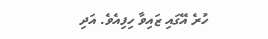ހުރެ އޭގައި ޒައިވާ ހިފިއެވެ. އަދި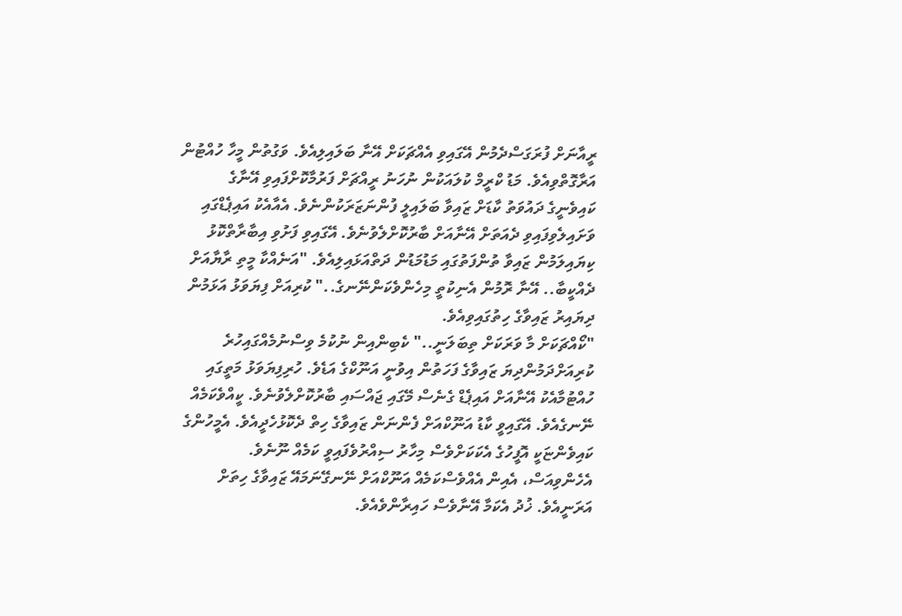ރީއާނަށް ފުރަގަސްދެމުން އޭގައިވި އެއްޗަކަށް އޭނާ ބަލައިލިއެވެ. ވަގުތުން މީހާ ހުއްޓުން އަރާގޮތްވިއެވެ. މަޑު ކްރީމް ކުލައަކުން ނުހަނު ރީއްޗަށް ފަރުމާކޮށްފައިވި އޭނާގެ ކައިވެނީގެ ދައުވަތު ކާޑަށް ޒައިވާ ބަލައިލީ ފުންނަޒަރަކުންނެވެ. އެއާއެކު އައިޕެޑްގައި ވަށައިލެވިފައިވި ދެއަތަށް އޭނާއަށް ބާރުކޮށްލެވުނެވެ. އޭގައިވި ފަށުވި އިބާރާތްކޮޅު ކިޔައިލަމުން ޒައިވާ ތުންފަތުގައި މަޑުމަޑުން ދަތްއަޅައިލިއެވެ. "އަނެއްކާ މީތި ރާޔާއަށް ދެއްކީބާ.. އޭނާ ރޮމުން އެނިކުތީ މިހެންވެކަންނޭނގެ.." ކުރިއަށް ފިޔަވަޅު އަޅަމުން ދިޔައިރު ޒައިވާގެ ހިތުގައިވިއެވެ.
"ކޯއްޗަކަށް މާ ވަރަކަށް ތިބަލަނީ.." ކެބިންއިން ނުކުމެ ވިސްނުމެއްގައިހުރެ ކުރިއަށްދަމުންދިޔަ ޒައިވާގެ ފަހަތުން އިވުނީ އަނޫކްގެ އަޑެވެ. ހުރިފިޔަވަޅު މަތީގައި ހުއްޓުމާއެކު އޭނާއަށް އައިޕެޑް ގެނެސް މޭގައި ޖައްސައި ބާރުކޮށްލެވުނެވެ. ކީއްވެކަމެއް ނޭނގެއެވެ. އޭގައިވީ ކާޑު އަނޫކްއަށް ފެންނަން ޒައިވާގެ ހިތް ދެކޮޅުހެދީއެވެ. އެމީހުންގެ ކައިވެންޏަކީ އޮފީހުގެ އެކަކަށްވެސް މިހާރު ސިއްރުވެފައިވީ ކަމެއް ނޫނެވެ. އެހެންވިއަސް، އެއިން އެއްވެސްކަމެއް އަނޫކްއަށް ނޭނގޭނަމައޭ ޒައިވާގެ ހިތަށް އަރަނީއެވެ. ޚުދު އެކަމާ އޭނާވެސް ހައިރާންވެއެވެ.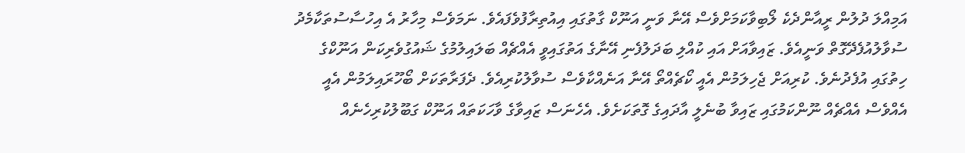އަމިއްލަ ދުލުން ރީއާންދެކެ ލޯބިވާކަމަށްވެސް އޭނާ ވަނީ އަނޫކް ގާތުގައި އިއުތިރާފުވެފައެވެ. ނަމަވެސް މިހާރު އެ އިހުސާސުތަކާމެދު ސުވާލުއުފެދޭގޮތް ވަނީއެވެ. ޒައިވާއަށް އައި ކުއްލި ބަދަލުފެނި އޭނާގެ އަތުގައިވީ އެއްޗެއް ބަލައިލުމުގެ ޝައުގުވެރިކަން އަނޫކްގެ ހިތުގައި އުފެދުނެވެ. ކުރިއަށް ޖެހިލަމުން އެއީ ކޯޗެއްތޯ އޭނާ އަނެއްކާވެސް ސުވާލުކުރިއެވެ. ދެފަރާތަކަށް ބޯހޫރައިލަމުން އެއީ އެއްވެސް އެއްޗެއް ނޫންކަމުގައި ޒައިވާ ބުނެލީ އާދައިގެ ގޮތަކަށެވެ. އެހެނަސް ޒައިވާގެ ވާހަކަތައް އަނޫކް ގަބޫލުކުރިހެނެއް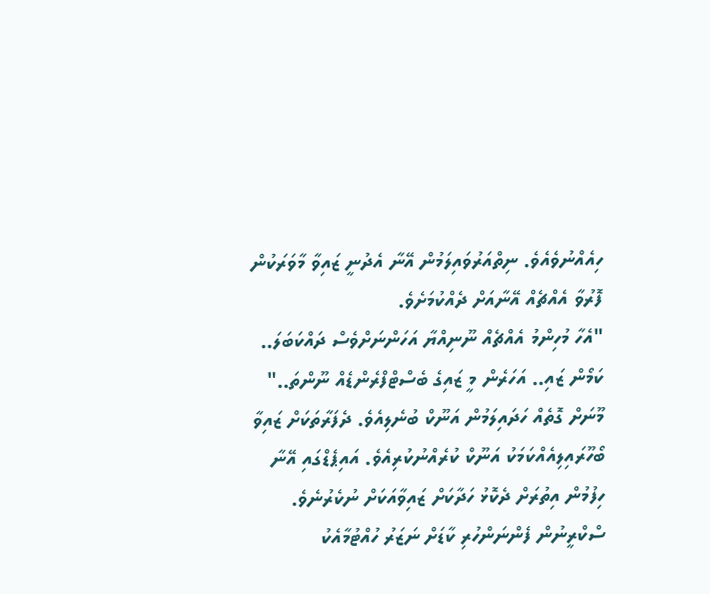ހިއެއްނުވެއެވެ. ނިތްއަރުވައިލަމުން އޭނާ އެދުނީ ޒައިވާ މާވަރަކުން ފޮރުވާ އެއްޗެއް އޭނާއަށް ދެއްކުމަށެވެ.
"އެހާ މުހިންމު އެއްޗެއް ނޫނިއްޔާ އަހަންނަށްވެސް ދައްކަބަލަ.. ކަމޯން ޒައި.. އަހަރެން މީ ޒައިގެ ބެސްޓްފްރެންޑެއް ނޫންތަ.." މޫނަށް ގޮތެއް ހަދައިލަމުން އަނޫކް ބުނެލިއެވެ. ދެފަރާތަކަށް ޒައިވާ ބޯހޫރައިލިއެއްކަމަކު އަނޫކް ކުރެއްނުކުރިއެވެ. އައިޕެޑްގައި އޭނާ ހިފުމުން އިތުރަށް ދެކޮޅު ހަދާކަށް ޒައިވާއަކަށް ނުކެރުނެވެ. ސްކްރީނުން ފެންނަންހުރި ކާޑަށް ނަޒަރު ހުއްޓުމާއެކު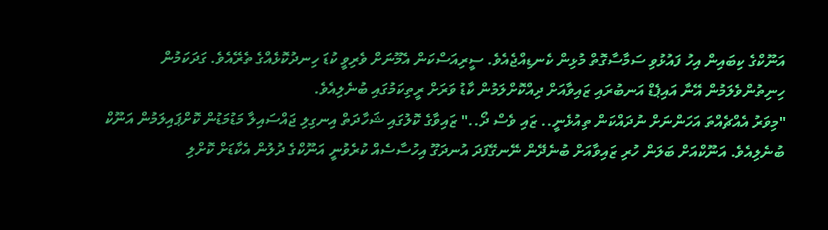އަނޫކްގެ ކިބައިން އިހު ފައުޅުވި ސަމާސާގޮތް މުޅިން ކެނޑިއްޖެއެވެ. ސީރިއަސްކަން އެމޫނަށް ވެރިވީ ކުޑަ ހިނދުކޮޅެއްގެ ތެރޭއެވެ. ގަދަކަމުން ހިނިތުންވެލަމުން އޭނާ އައިޕެޑް އަނބުރައި ޒައިވާއަށް ދިއްކޮށްލަމުން ކާޑު ވަރަށް ރީތިކަމުގައި ބުނެލިއެވެ.
"މިވަރު އެއްޗެއްތަ އަހަންނަށް ނުދައްކަން ތިއުޅެނީ.. ޒައި ވެސް ދޯ.." ޒައިވާގެ ކޮލުގައި ޝަހާދަތް އިނގިލި ޖައްސައިލާ މަޑުމަޑުން ކޮށްޕައިލަމުން އަނޫކް ބުނެލިއެވެ. އަނޫކްއަށް ބަލަން ހުރި ޒައިވާއަށް ބުނެދޭން ނޭނގޭފަދަ އުނދަގޫ އިހުސާސެއް ކުރެވުނީ އަނޫކްގެ ދުލުން އެކާޑަށް ކޮށްލި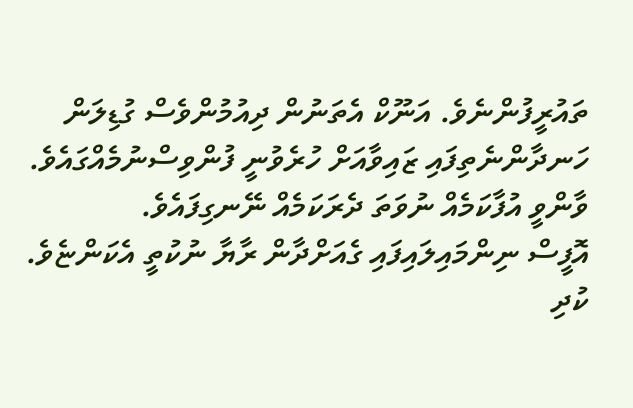ތައުރީފުންނެވެ. އަނޫކް އެތަނުން ދިއުމުންވެސް ގުޑިލަން ހަނދާންނެތިފައި ޒައިވާއަށް ހުރެވުނީ ފުންވިސްނުމެއްގައެވެ. ވާންވީ އުފާކަމެއް ނުވަތަ ދެރަކަމެއް ނޭނގިފައެވެ.
އޮފީސް ނިންމައިލައިފައި ގެއަށްދާން ރާޔާ ނުކުތީ އެކަންޏެވެ. ކުދި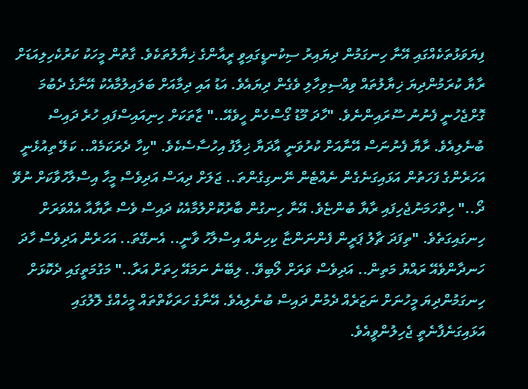ފިޔަވަޅުތަކެއްގައި އޭނާ ހިނގަމުން ދިޔައިރު ސިކުނޑީގައިވީ ރީއާންގެ ޚިޔާލުތަކެވެ. ގާތުން މީހަކު ކަރުކެހިލިއަޑަށް ރާޔާ ކުރަމުންދިޔަ ޚިޔާލުތައް ވިއްސިވިހާލި ވެގެން ދިޔައެވެ. އަޑު އައި ދިމާއަށް ބަލައިލުމާއެކު އޭނާގެ ދެބުމަ ގޮށްޖެހުނީ ފެނުނު ސޫރައިންނެވެ. "ހާދަ މޫޑު ގޯސްހެން ހީވެއޭ.." ޒާތަކަށް ހިނިއައިސްފައި ހުރެ ދައިސް ބުނެލިއެވެ. ރާޔާ ފެނުނަސް އޭނާއަށް ކުރުވަނީ އާދަޔާ ޚިލާފު އިހުސާސެކެވެ. "ކިހާ ދެރަކަމެއް.. ކަލޭ ތިއުޅެނީ އަހަރެންގެ ފަހަތުން އަޅައިގަނެގެން ނެއްޓެން ނޭނގިގެންތަ.. ޖަލަށް ދިއަސް އަދިވެސް މީހާ އިސްލާހުވާކަށް ނުވޭ ދޯ.." ހިތްހަމަނުޖެހިފައި ރާޔާ ބުންޏެވެ. އޭނާ ހިނގުން ބާރުކޮށްލުމާއެކު ދައިސް ވެސް ރާޔާއާ އެއްވަރަށް ހިނގައިގަތެވެ. "ތިފަދަ ޗާލު ޕަރީން ފެންނަންޏާ ކިހިނެއް އިސްލާހު ވާނީ.. އެނގޭތަ.. އަހަރެން އަދިވެސް ހާދަ ހަނދާންވެއޭ ރައްޔު މަތިން.. އަދިވެސް ވަރަށް ލޯބިވޭ.. ލިބޭނެ ނަމައޭ ހިތަށް އަރާ.." މަގުމަތީގައި ދެކޮޅަށް ހިނގަމުންދިޔަ މީހުނަށް ނަޒަރެއް ދެމުން ދައިސް ބުނެލިއެވެ. އޭނާގެ ހަރަކާތްތައް މީހެއްގެ ލޮލުގައި އަޅައިގަނެފާނެތީ ޖެހިލުންވީއެވެ.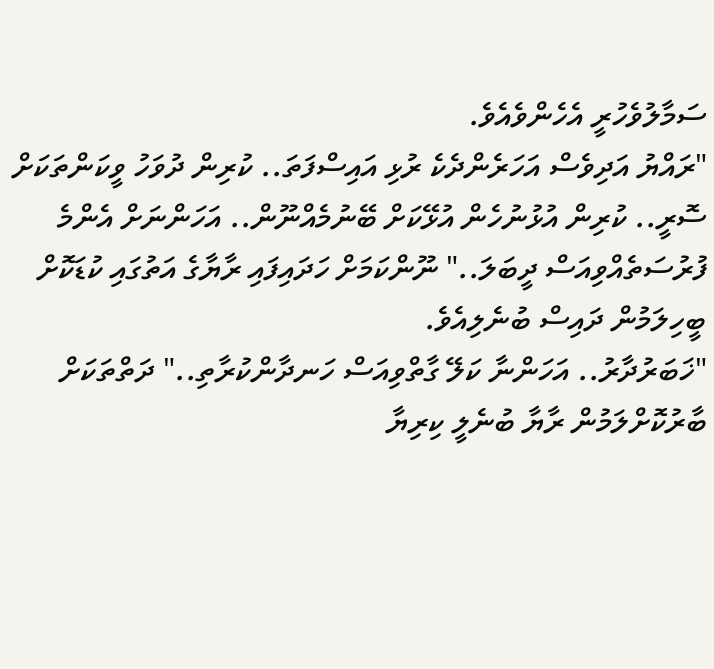ސަމާލުވެހުރީ އެހެންވެއެވެ.
"ރައްޔު އަދިވެސް އަހަރެންދެކެ ރުޅި އައިސްފަތަ.. ކުރިން ދުވަހު ވީކަންތަކަށް ސޮރީ.. ކުރިން އުޅުނުހެން އުޅޭކަށް ބޭނުމެއްނޫން.. އަހަންނަށް އެންމެ ފުރުސަތެއްވިއަސް ދީބަލަ.." ނޫންކަމަށް ހަދައިފައި ރާޔާގެ އަތުގައި ކުޑަކޮށް ބީހިލަމުން ދައިސް ބުނެލިއެވެ.
"ޚަބަރުދާރު.. އަހަންނާ ކަލޭ ގާތްވިއަސް ހަނދާންކުރާތި.." ދަތްތަކަށް ބާރުކޮށްލަމުން ރާޔާ ބުނެލީ ކިރިޔާ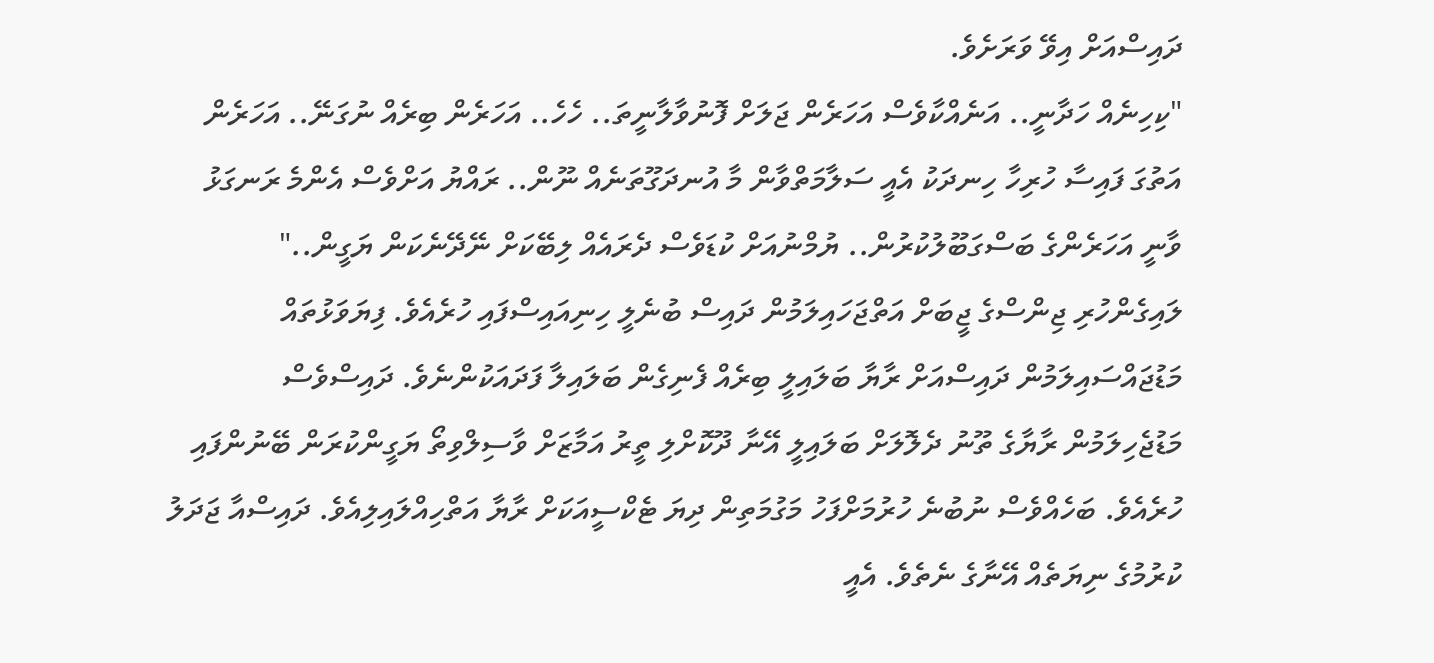ދައިސްއަށް އިވޭ ވަރަށެވެ.
"ކިހިނެއް ހަދާނީ.. އަނެއްކާވެސް އަހަރެން ޖަލަށް ފޮނުވާލާނީތަ.. ހެހެ.. އަހަރެން ބިރެއް ނުގަނޭ.. އަހަރެން އަތުގަ ފައިސާ ހުރިހާ ހިނދަކު އެއީ ސަލާމަތްވާން މާ އުނދަގޫތަނެއް ނޫން.. ރައްޔު އަށްވެސް އެންމެ ރަނގަޅު ވާނީ އަހަރެންގެ ބަސްގަބޫލުކުރުން.. ޔުމްނުއަށް ކުޑަވެސް ދެރައެއް ލިބޭކަށް ނޭދޭނެކަން ޔަގީން.." ލައިގެންހުރި ޖިންސްގެ ޖީބަށް އަތްޖަހައިލަމުން ދައިސް ބުނެލީ ހިނިއައިސްފައި ހުރެއެވެ. ފިޔަވަޅުތައް މަޑުޖައްސައިލަމުން ދައިސްއަށް ރާޔާ ބަލައިލީ ބިރެއް ފެނިގެން ބަލައިލާ ފަދައަކުންނެވެ. ދައިސްވެސް މަޑުޖެހިލަމުން ރާޔާގެ ތޫނު ދެލޮލަށް ބަލައިލީ އޭނާ ދޫކޮށްލި ތީރު އަމާޒަށް ވާސިލްވިތޯ ޔަގީންކުރަން ބޭނުންފައި ހުރެއެވެ. ބަހެއްވެސް ނުބުނެ ހުރުމަށްފަހު މަގުމަތިން ދިޔަ ޓެކްސީއަކަށް ރާޔާ އަތްހިއްލައިލިއެވެ. ދައިސްއާ ޖަދަލު ކުރުމުގެ ނިޔަތެއް އޭނާގެ ނެތެވެ. އެއީ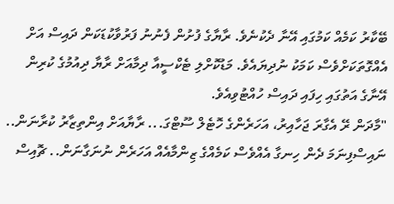ބޭކާރު ކަމެއް ކަމުގައި އޭނާ ދެކުނެވެ. ރާޔާގެ ފުށުން ފެނުނު ފަރުވާކުޑަކަން ދައިސް އަށް އެއްގޮތަކަށްވެސް ކަމަކު ނުދިޔައެވެ. މަޑުކޮށްލި ޓެކްސީއާ ދިމާއަށް ރާޔާ ދިއުމުގެ ކުރިން އޭނާގެ އަތުގައި ހިފައި ދައިސް ހުއްޓުވިއެވެ.
"މާދަން ރޭ އެގާރަ ޖަހާއިރު، އަހަރެންގެ ހޮޓެލް ސޫޓްގަ... ރާޔާއަށް އިންތިޒާރު ކުރާނަން.. ނައިސްފިނަމަ ދެން ހިނގާ އެއްވެސް ކަމެއްގެ ޒިންމާއެއް އަހަރެން ނުނަގާނަން.. ޗޮއިސް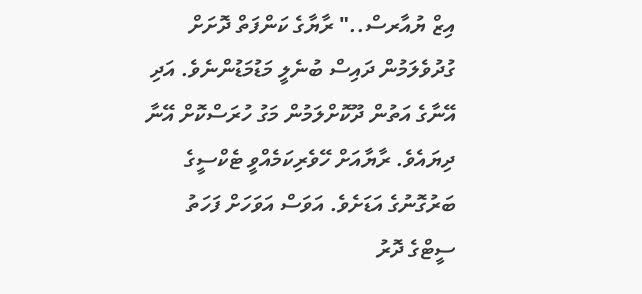އިޒް ޔުއާރސް.." ރާޔާގެ ކަންފަތް ދޮށަށް ގުދުވެލަމުން ދައިސް ބުނެލީ މަޑުމަޑުންނެވެ. އަދި އޭނާގެ އަތުން ދޫކޮށްލަމުން މަގު ހުރަސްކޮށް އޭނާ ދިޔައެވެ. ރާޔާއަށް ހޭވެރިކަމެއްވީ ޓެކްސީގެ ބަރުގޮނުގެ އަޑަށެވެ. އަވަސް އަވަހަށް ފަހަތު ސީޓްގެ ދޮރު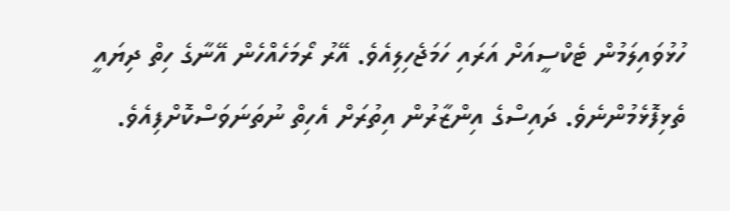ހުޅުވައިލަމުން ޓެކްސީއަށް އަރައި ހަމަޖެހިލިއެވެ. އޭރު ރޯމަހެއްހެން އޭނާގެ ހިތް ދިޔައީ ތެޅިފޮޅެމުންނެވެ. ދައިސްގެ އިންޒާރުން އިތުރަށް އެހިތް ނުތަނަވަސްކޮށްފިއެވެ.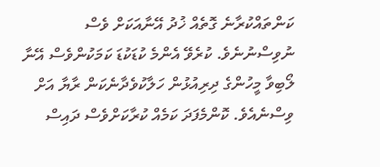ކަންތައްކުރާނެ ގޮތެއް ޚުދު އޭނާއަކަށް ވެސް ނުވިސްނުނެވެ. ކުރެވޭ އެންމެ ކުޑަކުޑަ ކަމަކުންވެސް އޭނާ ލޯބިވާ މީހުންގެ ދިރިއުޅުން ހަލާކުވެދާނެކަން ރާޔާ އަށް ވިސްނެއެވެ. ކޮންމެފަދަ ކަމެއް ކުރާކަށްވެސް ދައިސް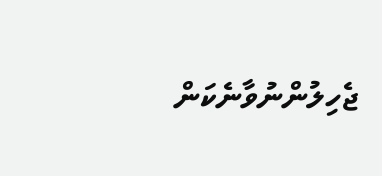ޖެހިލުންނުވާނެކަން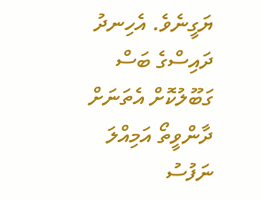ޔަގީނެވެ. އެހިނދު ދައިސްގެ ބަސް ގަބޫލުކޮށް އެތަނަށް ދާންވީތޯ އަމިއްލަ ނަފުސު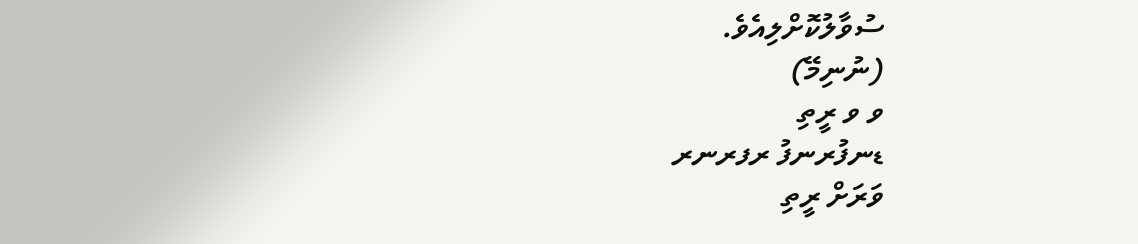ސުވާލުކޮށްލިއެވެ.
(ނުނިމޭ)
ވ ވ ރީތި
ޑނފުރނފު ރފރނރ
ވަރަށް ރީތި